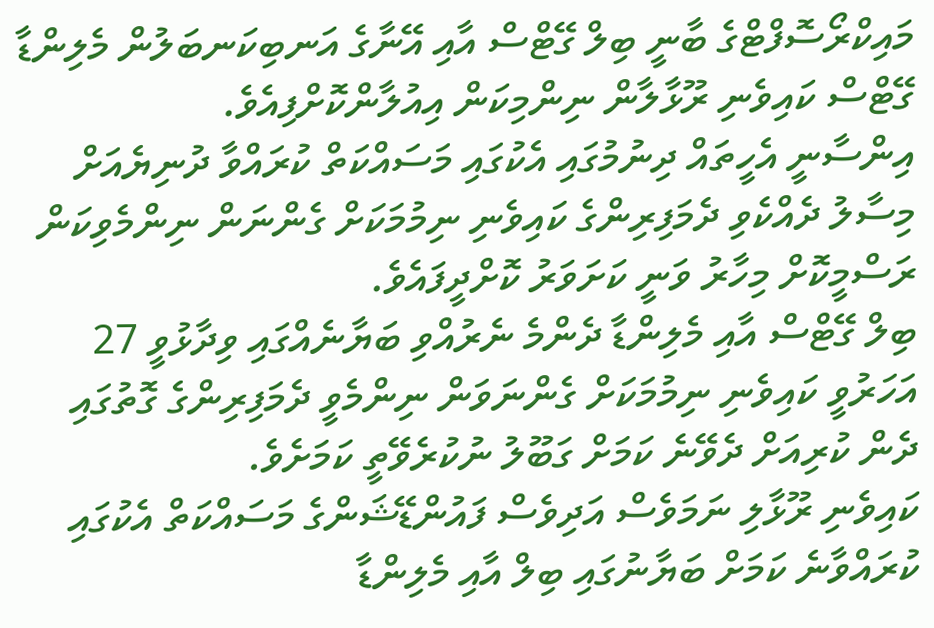މައިކްރޯސޮފްޓްގެ ބާނީ ބިލް ގޭޓްސް އާއި އޭނާގެ އަނބިކަނބަލުން މެލިންޑާ ގޭޓްސް ކައިވެނި ރޫޅާލާން ނިންމިކަން އިއުލާންކޮށްފިއެވެ.
އިންސާނީ އެހީތައް ދިނުމުގައި އެކުގައި މަސައްކަތް ކުރައްވާ ދުނިޔެއަށް މިސާލު ދެއްކެވި ދެމަފިރިންގެ ކައިވެނި ނިމުމަކަށް ގެންނަން ނިންމެވިކަން ރަސްމީކޮށް މިހާރު ވަނީ ކަށަވަރު ކޮށްދީފައެވެ.
ބިލް ގޭޓްސް އާއި މެލިންޑާ ދެންމެ ނެރުއްވި ބަޔާނެއްގައި ވިދާޅުވީ 27 އަހަރުވީ ކައިވެނި ނިމުމަކަށް ގެންނަވަން ނިންމެވީ ދެމަފިރިންގެ ގޮތުގައި ދެން ކުރިއަށް ދެވޭނެ ކަމަށް ގަބޫލު ނުކުރެވޭތީ ކަމަށެވެ.
ކައިވެނި ރޫޅާލި ނަމަވެސް އަދިވެސް ފައުންޑޭޝަންގެ މަސައްކަތް އެކުގައި ކުރައްވާނެ ކަމަށް ބަޔާނުގައި ބިލް އާއި މެލިންޑާ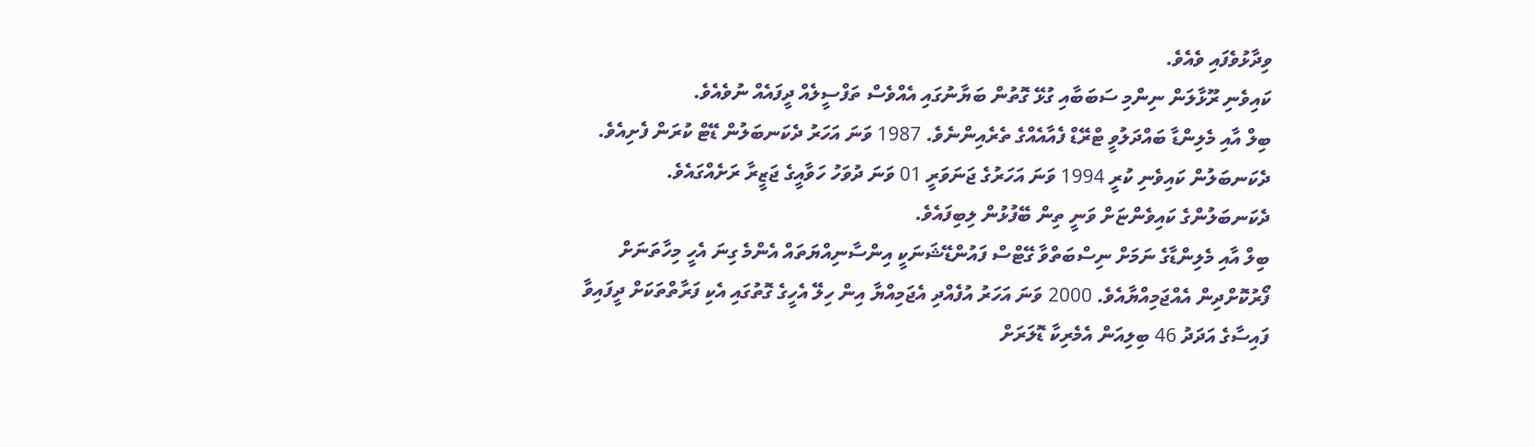ވިދާޅުވެފައި ވެއެވެ.
ކައިވެނި ރޫޅާލަން ނިންމި ސަބަބާއި ގުޅޭ ގޮތުން ބަޔާނުގައި އެއްވެސް ތަފްސީލެއް ދީފައެއް ނުވެއެވެ.
ބިލް އާއި މެލިންޑާ ބައްދަލުވީ ޓްރޭޑް ފެއާއެއްގެ ތެރެއިންނެވެ. 1987 ވަނަ އަހަރު ދެކަނބަލުން ޑޭޓް ކުރަން ފެށިއެވެ. ދެކަނބަލުން ކައިވެނި ކުރީ 1994 ވަނަ އަހަރުގެ ޖަނަވަރީ 01 ވަނަ ދުވަހު ހަވާއީގެ ޖަޒީރާ ރަށެއްގައެވެ. ދެކަނބަލުންގެ ކައިވެންޏަށް ވަނީ ތިން ބޭފުޅުން ލިބިފައެވެ.
ބިލް އާއި މެލިންޑާގެ ނަމަށް ނިސްބަތްވާ ގޭޓްސް ފައުންޑޭޝަނަކީ އިންސާނިއްޔަތައް އެންމެ ގިނަ އެހީ މިހާތަނަށް ފޯރުކޮށްދިން އެއްޖަމިއްޔާއެވެ. 2000 ވަނަ އަހަރު އުފެއްދި އެޖަމިއްޔާ އިން ހިލޭ އެހީގެ ގޮތުގައި އެކި ފަރާތްތަކަށް ދީފައިވާ ފައިސާގެ އަދަދު 46 ބިލިއަން އެމެރިކާ ޑޮލަރަށް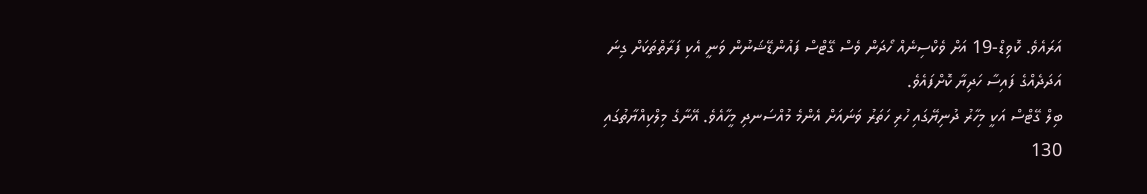އަރައެވެ. ކޮވިޑް-19 އަށް ވެކްސިނެއް ހޯދަން ވެސް ގޭޓްސް ފައުންޑޭޝަނުން ވަނީ އެކި ފަރާތްތަކަށް ގިނަ އަދަދެއްގެ ފައިސާ ހަދިޔާ ކޮށްފައެވެ.
ބިލް ގޭޓްސް އަކީ މިހާރު ދުނިޔޭގައި ހުރި ހަތަރު ވަނައަށް އެންމެ މުއްސަނދި މީހާއެވެ. އޭނާގެ މިލްކިއްޔާތުގައި 130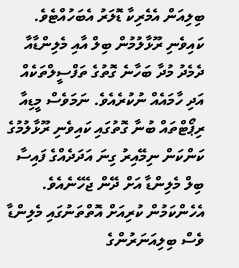ބިލިއަން އެމެރިކާ ޑޮލަރު އެބަހުއްޓެވެ.
ކައިވެނި ރޫޅާލުމުން ބިލް އާއި މެލިންޑާއާ ދެމެދު މުދާ ބަހާނެ ގޮތުގެ ތަފްސީލްތަކެއް އަދި ހާމައެއް ނުކުރެއެވެ. ނަމަވެސް މީޑިއާ ރިޕޯޓްތައް ބުނާ ގޮތުގައި ކައިވެނި ރޫޅާލުމުގެ ކަންކަން ނިމޭއިރު ގިނަ އަދަދެއްގެ ފައިސާ ބިލް މެލިންޑާ އަށް ދޭން ޖެހޭނެއެވެ. އެހެންކަމުން ކުރިއަށް އޮތްތަނުގައި މެލިންޑާ ވެސް ބިލިއަނަރުންގެ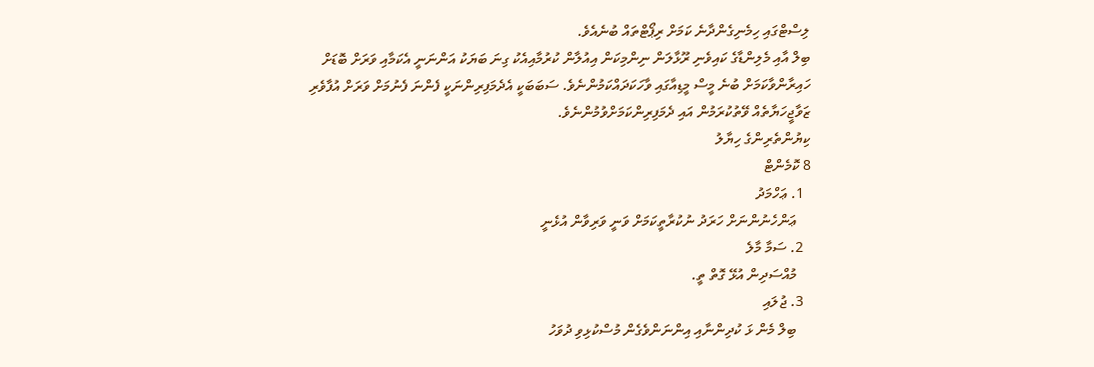ލިސްޓްގައި ހިމެނިގެންދާނެ ކަމަށް ރިޕޯޓްތައް ބުނެއެވެ.
ބިލް އާއި މެލިންޑާގެ ކައިވެނި ރޫޅާލަން ނިންމިކަން އިއުލާން ކުރުމާއިއެކު ގިނަ ބަޔަކު އަންނަނީ އެކަމާއި ވަރަށް ބޮޑަށް ހައިރާންވާކަމަށް ބުނެ މީސް މީޑިއާގައި ވާހަކަދައްކަމުންނެވެ. ސަބަބަކީ އެދެމަފިރިންނަކީ ފެންނަ ފެނުމަށް ވަރަށް އުފާވެރި ޒަވާޖީހަޔާތެއް ވޭތުކުރަމުން އައި ދެމަފިރިންކަމަށްވުމުންނެވެ.
ކިޔުންތެރިންގެ ހިޔާލު
8 ކޮމެންޓް
  1. ޢަހްމަދު
    ޢަންހެނުންނަށް ހަރަދު ނުކުރާތީކަމަށް ވަނީ ވަރިވާން އުޅެނީ
  2. ސަމާ މާލެ
    މުއްސަދިން އުޅޭ ގޮތް ތީ.
  3. ޖުލައި
    ބިލް މެން ޅަ ކުދިންނާއި އިންނަންވެގެން މުސްކުޅިވި ދުވަހު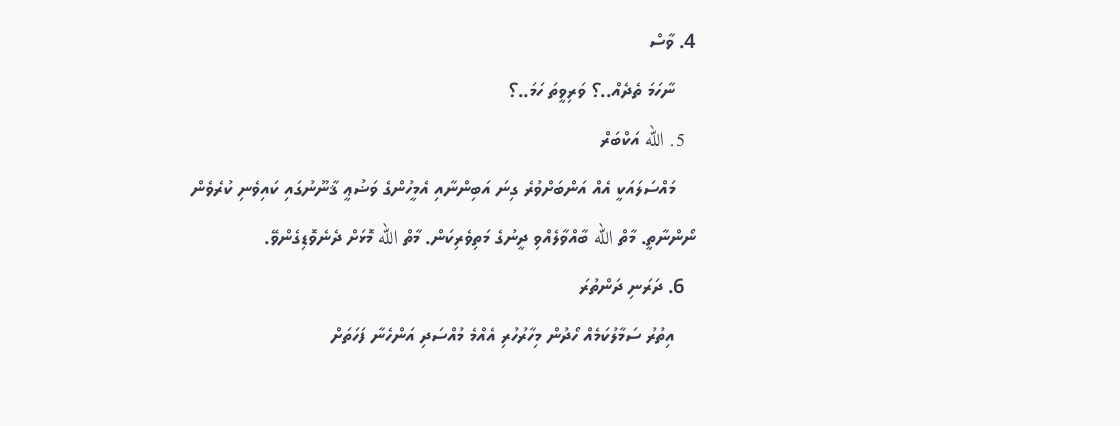4. ވާސް
    ނާހަމަ ތެދެއް..؟ ވަރިވީތަ ހަމަ..؟
  5. الله އަކްބަރް
    މައްސަލައަކީ އެއް އަންބަށްވުރެ ގިނަ އަބިންނާއި އެމީހުންގެ ވަޟުޢީ ޤާނޫނުގައި ކައިވެނި ކުރެވެން ނޯންނާތީ. މާތް الله ބާއްވާލެއްވި ދީނުގެ މަތިވެރިކަން. މާތް الله މޮޅަށް ދެނެވޮޑިގެންވޭ.
  6. ދަރަނި ދަންތުރަ
    އިތުރު ސަމާލުކަމެއް ހޯދުން މިހާރުހުރި އެއްމެ މުއްސަދި އަންހެނާ ފަހަތަށް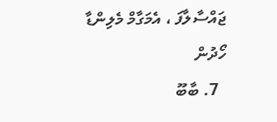ޖައްސާލާފަ ، އެމަގާމް މެލިންޑާ ހޯދުން
  7. ބާބޫ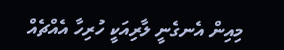މިއިން އެނގެނީ ލާރިއަކީ ހުރިހާ އެއްޗެއް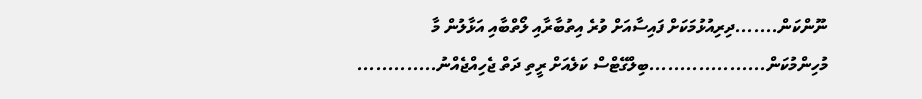ނޫންކަން.......ދިރިއުޅުމަކަށް ފައިސާއަށް ވުރެ އިތުބާރާއި ލޯތްބާއި އަޅާލުން މާ މުހިންމުކަން...................ބިލްގޭޓްސް ކަލެއަށް ރީތި ދަތް ޖެހިއްޖެއްނު.............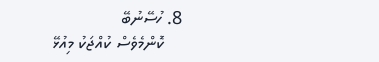8. ހުސޭނުބޭ
    ކޮންމެވެސް ކުއްޖަކު މިއުޅޭ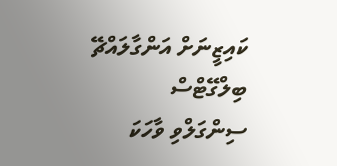ކައިޒީނަށް އަންގާލައްޗޭ ބިލްގޭޓްސް ސިންގަލްވި ވާހަކަ